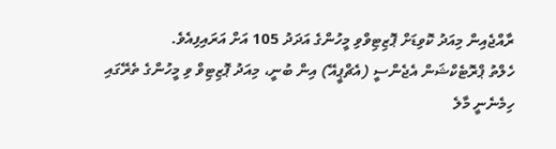ރާއްޖެއިން މިއަދު ކޮވިޑަށް ޕޮޒިޓިވްވި މީހުންގެ އަދަދު 105 އަށް އަރައިފިއެވެ.
ހެލްތު ޕްރޮޓެކްޝަން އެޖެންސީ (އެޗްޕީއޭ) އިން ބުނީ، މިއަދު ޕޮޒިޓިވް ވި މީހުންގެ ތެރޭގައި ހިމެނެނީ މާލެ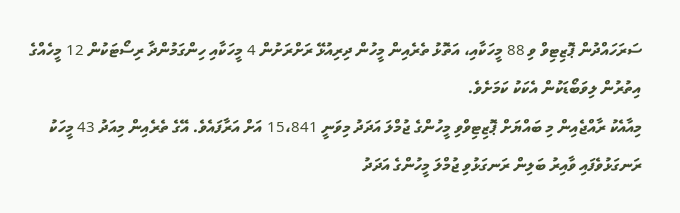ސަރަހައްދުން ޕޮޒިޓިވް ވި 88 މީހަކާއި، އަތޮޅު ތެރެއިން މީހުން ދިރިއުޅޭ ރަށްރަށުން 4 މީހަކާއި ހިންގަމުންދާ ރިސޯޓަކުން 12 މީހެއްގެ އިތުރުން ލިވަބޯޑަކުން އެކަކު ކަމަށެވެ.
މިއާއެކު ރާއްޖެއިން މި ބައްޔަށް ޕޮޒިޓިވްވި މީހުންގެ ޖުމްލަ އަދަދު މިވަނީ 15،841 އަށް އަރާފައެވެ. އޭގެ ތެރެއިން މިއަދު 43 މީހަކު ރަނގަޅުވެފައި ވާއިރު ބަލިން ރަނގަޅުވި ޖުމްލަ މީހުންގެ އަދަދު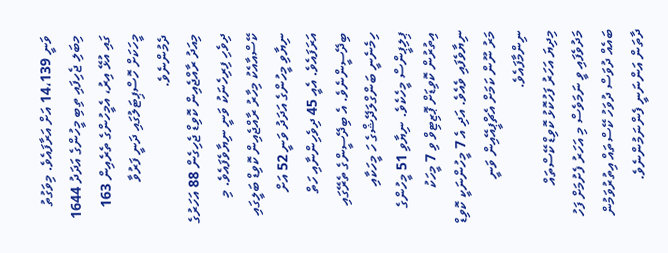ވަނީ 14،139 އަށް އަރާފައެވެ. މިވަގުތު މިބަލި ޖެހިފައި ތިބި މީހުންގެ އަދަދު 1644 ގައި އުޅޭ އިރު، އެމީހުންގެ ތެރެއިން 163 މީހަކަށް ހޮސްޕިޓަލުގައި ދަނީ ފަރުވާ ދެމުންނެވެ.
މިއަދު ރާއްޖެއިން ކޮވިޑް ޖެހިގެން 88 އަހަރުގެ ދިވެހި ފިރިހެނަކު ވަނީ ނިޔާވެފައެވެ. މި ކޭސްއާއެކު މިހާރު ރާއްޖެއިން ކޮވިޑް ބަލީގައި ނިޔާވި މީހުންގެ އަދަދު ވަނީ 52 އަށް އަރަފައެވެ. އެއީ 45 ދިވެހިންނާއި ހަތް ބިދޭސީންނެވެ. އެ ބިދޭސީންގެ ތެރޭގައި ހިމެނެނީ ބަންގްލަދޭޝްގެ ހަ މީހަކާއި ޕިލިޕީންސް މީހެކެވެ. ނިޔާވި 51 މީހުންގެ އިތުރުން ކޮވިޑަށް ޕޮޒިޓިވް ވި 7 މީހަކު ނިޔާވެފައި ވެއެވެ. އަދި އެ 7 މީހުންނަކީ ކޮވިޑް މަރު ނޫން ކަމަށް އެޗްޕީއޭއިން ވަނީ ނިންމާފައެވެ.
މިދިޔަ އަހަރު ފަހުކޮޅު ކޮވިޑް ކޭސްތައް މަދުވެފައި ވީ ނަމަވެސް މި އަހަރު ފެށުމަށް ފަހު ބައެއް ދުވަސް ދުވަހު ކޭސްތައް އިތުރުވަމުން ދާތަން އަންނަނީ ފެންނަމުންނެވެ.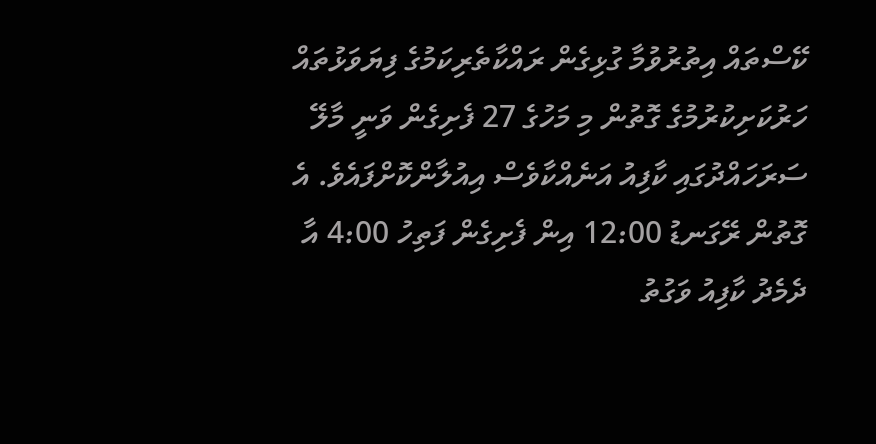ކޭސްތައް އިތުރުވުމާ ގުޅިގެން ރައްކާތެރިކަމުގެ ފިޔަވަޅުތައް ހަރުކަށިކުރުމުގެ ގޮތުން މި މަހުގެ 27 ފެށިގެން ވަނީ މާލޭ ސަރަހައްދުގައި ކާފިއު އަނެއްކާވެސް އިއުލާންކޮށްފައެވެ. އެ ގޮތުން ރޭގަނޑު 12:00 އިން ފެށިގެން ފަތިހު 4:00 އާ ދެމެދު ކާފިއު ވަގުތު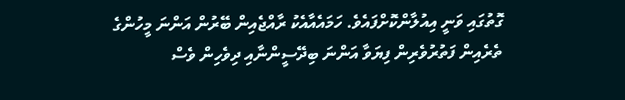ގޮތުގައި ވަނީ އިއުލާންކޮށްފައެވެ. ހަމައެއާއެކު ރާއްޖެއިން ބޭރުން އަންނަ މީހުންގެ ތެރެއިން ފަތުރުވެރިން ފިޔަވާ އަންނަ ބިދޭސީންނާއި ދިވެހިން ވެސް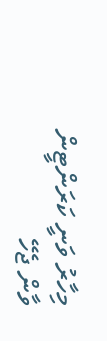މިހާރު ވަނީ ކަރަންޓީން ވާން ޖެހޭ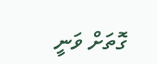ގޮތަށް ވަނީ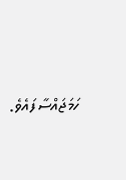ހަމަޖައްސާފައެވެ.